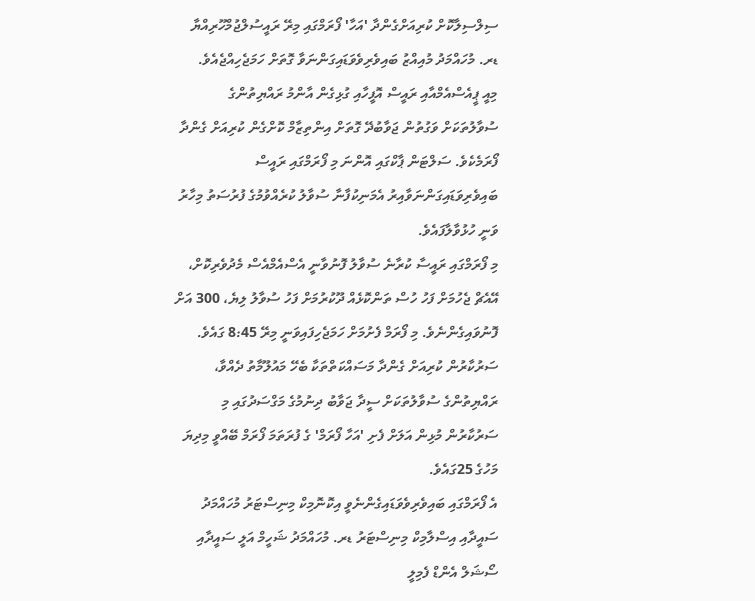ސިލްސިލާކޮށް ކުރިއަށްގެންދާ 'އަހާ' ފޯރަމްގައި މިރޭ ރައީސުލްޖުމްހޫރިއްޔާ ޑރ. މުހައްމަދު މުއިއްޒު ބައިވެރިވެވަޑައިގަންނަވާ ގޮތަށް ހަމަޖެހިއްޖެއެވެ.
މިއީ ޕީއެސްއެމްއާއި ރައީސް އޮފީހާއި ގުޅިގެން އާންމު ރައްޔިތުންގެ ސުވާލުތަކަށް ވަގުތުން ޖަވާބުދޭ ގޮތަށް އިންތިޒާމް ކޮށްގެން ކުރިއަށް ގެންދާ ފޯރަމެކެވެ. ސަލްޓަން ޕާކްގައި އޮންނަ މި ފޯރަމްގައި ރައީސް ބައިވެރިވަޑައިގަންނަވާއިރު އެމަނިކުފާނާ ސުވާލު ކުރެއްވުމުގެ ފުރުސަތު މިހާރު ވަނީ ހުޅުވާލާފައެވެ.
މި ފޯރަމްގައި ރައީސާ ކުރާނެ ސުވާލު ފޮނުވާނީ އެސްއެމްއެސް މެދުވެރިކޮށް، އޭއެޗް ޖެހުމަށް ފަހު ހުސް ތަންކޮޅެއް ދޫކުރުމަށް ފަހު ސުވާލު ލިޔެ، 300 އަށް ފޮނުވައިގެންނެވެ. މި ފޯރަމް ފެށުމަށް ހަމަޖެހިފައިވަނީ މިރޭ 8:45 ގައެވެ.
ސަރުކާރުން ކުރިއަށް ގެންދާ މަސައްކަތްތަކާ ބެހޭ މައުލޫމާތު ދެއްވާ، ރައްޔިތުންގެ ސުވާލުތަކަށް ސީދާ ޖަވާބު ދިނުމުގެ މަގްސަދުގައި މި ސަރުކާރުން މުޅިން އަލަށް ފެށި 'އަހާ ފޯރަމް' ގެ ފުރަތަމަ ފޯރަމް ބޭއްވީ މިދިޔަ މަހުގެ 25ގައެވެ.
އެ ފޯރަމްގައި ބައިވެރިވެވަޑައިގެންނެވީ އިކޮނޮމިކް މިނިސްޓަރު މުހައްމަދު ސައީދާއި އިސްލާމިކް މިނިސްޓަރު ޑރ. މުހައްމަދު ޝަހީމް އަލީ ސައީދާއި ސޯޝަލް އެންޑް ފެމިލީ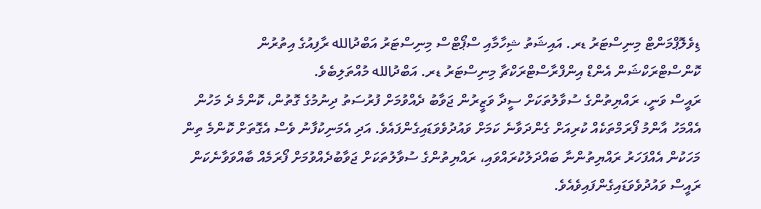ޑިވެލޮޕްމަންޓް މިނިސްޓަރު ޑރ. އައިޝަތު ޝިހާމާއި ސްޕޯޓްސް މިނިސްޓަރު އަބްދުالله ރާފިއުގެ އިތުރުން ކޮންސްޓްރަކްޝަން އެންޑް އިންފްރާސްޓްރަކްޗާ މިނިސްޓަރު ޑރ. އަބްދުالله މުއްތަލިބެވެ.
ރައީސް ވަނީ، ރައްޔިތުންގެ ސުވާލުތަކަށް ސީދާ ވަޒީރުން ޖަވާބު ދެއްވުމަށް ފުރުސަތު ދިނުމުގެ ގޮތުން، ކޮންމެ ދެ މަހުން އެއްމަހު އާންމު ފޯރަމްތަކެއް ކުރިއަށް ގެންދަވާނެ ކަމަށް ވައުދުވެވަޑައިގެންފައެވެ. އަދި އެމަނިކުފާނު ވެސް އެގޮތަށް ކޮންމެ ތިން މަހަކުން އެއްފަހަރު ރައްޔިތުންނާ ބައްދަލުކުރައްވައި، ރައްޔިތުންގެ ސުވާލުތަކަށް ޖަވާބުދެއްވުމަށް ފޯރަމެއް ބާއްވަވާނެކަން ރައީސް ވައުދުވެވަޑައިގެންފައިވެއެވެ.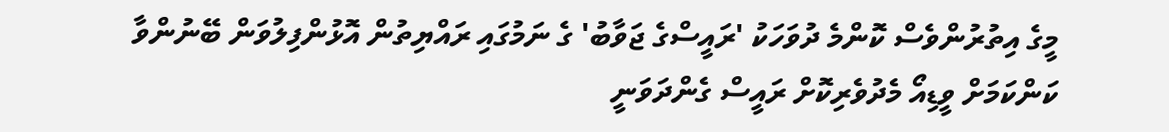މީގެ އިތުރުންވެސް ކޮންމެ ދުވަހަކު 'ރައީސްގެ ޖަވާބު' ގެ ނަމުގައި ރައްޔިތުން އޮޅުންފިލުވަން ބޭނުންވާ ކަންކަމަށް ވީޑިއޯ މެދުވެރިކޮށް ރައީސް ގެންދަވަނީ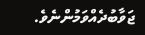ޖަވާބުދެއްވަމުންނެވެ.